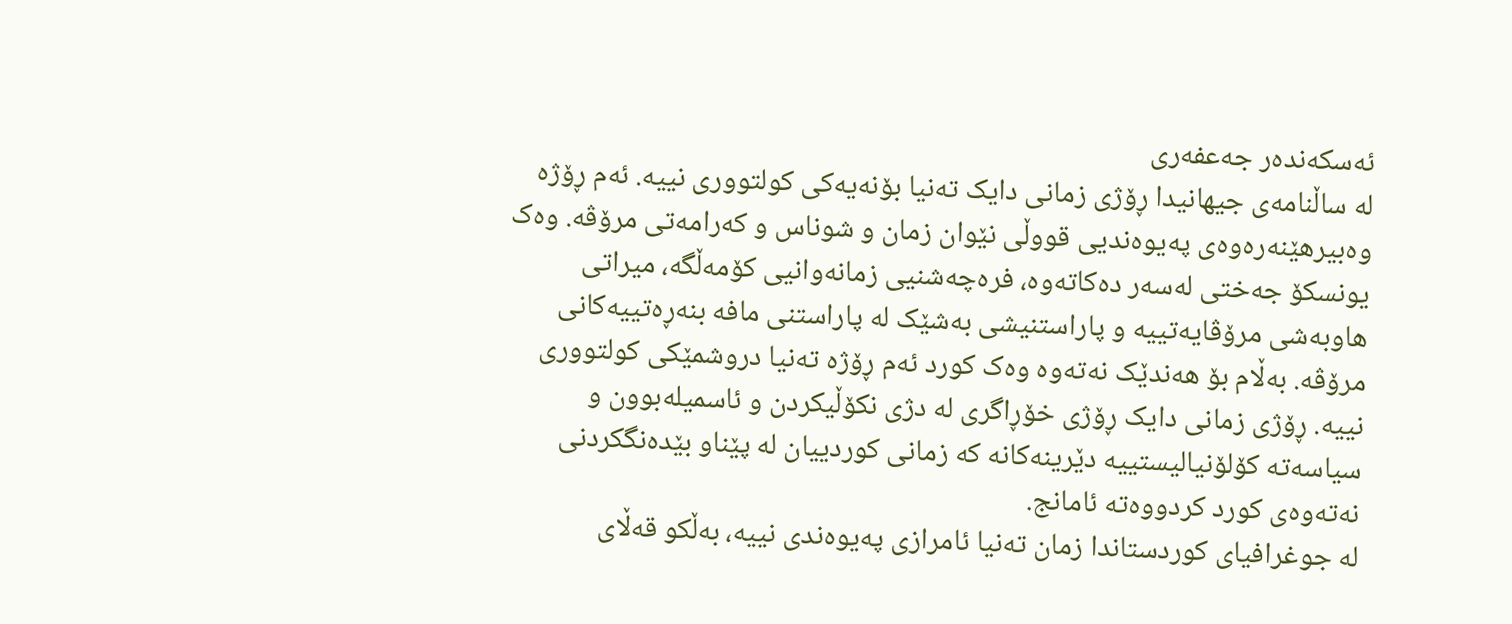ئەسکەندەر جەعفەری
لە ساڵنامەی جیهانیدا ڕۆژی زمانی دایک تەنیا بۆنەیەکی کولتووری نییە. ئەم ڕۆژە وەبیرهێنەرەوەی پەیوەندیی قووڵی نێوان زمان و شوناس و کەرامەتی مرۆڤە. وەک یونسکۆ جەختی لەسەر دەکاتەوە، فرەچەشنیی زمانەوانیی کۆمەڵگە، میراتی هاوبەشی مرۆڤایەتییە و پاراستنیشی بەشێک لە پاراستنی مافە بنەڕەتییەکانی مرۆڤە. بەڵام بۆ هەندێک نەتەوە وەک کورد ئەم ڕۆژە تەنیا دروشمێکی کولتووری نییە. ڕۆژی زمانی دایک ڕۆژی خۆڕاگری لە دژی نکۆڵیکردن و ئاسمیلەبوون و سیاسەتە کۆلۆنیالیستییە دێرینەکانە کە زمانی کوردییان لە پێناو بێدەنگکردنی نەتەوەی کورد کردووەتە ئامانج.
لە جوغرافیای کوردستاندا زمان تەنیا ئامرازی پەیوەندی نییە، بەڵکو قەڵای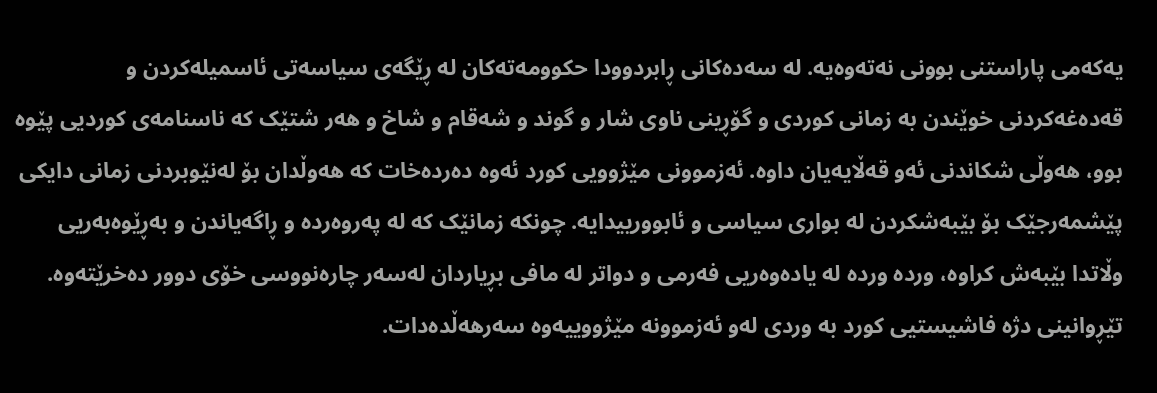یەکەمی پاراستنی بوونی نەتەوەیە. لە سەدەکانی ڕابردوودا حکوومەتەکان لە ڕێگەی سیاسەتی ئاسمیلەکردن و قەدەغەکردنی خوێندن بە زمانی کوردی و گۆڕینی ناوی شار و گوند و شەقام و شاخ و هەر شتێک کە ناسنامەی کوردیی پێوە بوو، هەوڵی شکاندنی ئەو قەڵایەیان داوە. ئەزموونی مێژوویی کورد ئەوە دەردەخات کە هەوڵدان بۆ لەنێوبردنی زمانی دایکی پێشمەرجێک بۆ بێبەشکردن لە بواری سیاسی و ئابوورییدایە. چونکە زمانێک کە لە پەروەردە و ڕاگەیاندن و بەڕێوەبەریی وڵاتدا بێبەش کراوە، وردە وردە لە یادەوەریی فەرمی و دواتر لە مافی بڕیاردان لەسەر چارەنووسی خۆی دوور دەخرێتەوە.
تێڕوانینی دژە فاشیستیی کورد بە وردی لەو ئەزموونە مێژووییەوە سەرهەڵدەدات.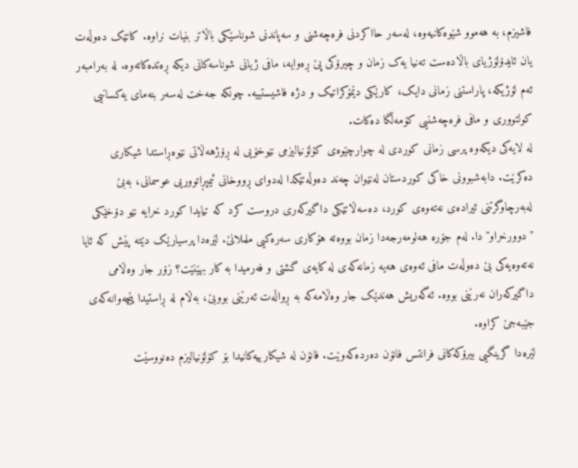فاشیزم، بە هەموو شێوەکانیەوە، لەسەر حااکردنی فرەچەشنی و سەپاندنی شوناسێکی باڵاتر بنیات نراوە. کاتێک دەوڵەت یان ئایدۆلۆژیای باڵادەست تەنیا یەک زمان و چیرۆکی پێ ڕەوایە، مافی ژیانی شوناسەکانی دیکە ڕەتدەکاتەوە. لە بەرامبەر ئەم لۆژیکە، پاراستنی زمانی دایک، کارێکی دێمۆکراتیک و دژە فاشیستییە. چونکە جەخت لەسەر بنەمای یەکسانیی کولتووری و مافی فرەچەشنیی کۆمەڵگا دەکات.
لە لایەکی دیکەوە پرسی زمانی کوردی لە چوارچێوەی کۆلۆنیالیزمی نێوخۆیی لە ڕۆژهەڵاتی نێوەڕاستدا شیکاری دەکرێت. دابەشبوونی خاکی کوردستان لەنێوان چەند دەوڵەتێکدا لەدوای ڕووخانی ئیمپڕاتووریی عوسمانی، بەبێ لەبەرچاوگرتنی ئیرادەی نەتەوەی کورد، دەسەڵاتێکی داگیرکەری دروست کرد کە تیایدا کورد خرایە نێو دۆخێکی "دوورخراو"دا. لەم جۆرە هەلومەرجەدا زمان بووەتە هۆکاری سەرەکیی ململانێ. لێرەدا پرسیارێک دێتە پێش کە ئایا نەتەوەیەکی بێ دەوڵەت مافی ئەوەی هەیە زمانەکەی لە کایەی گشتی و فەرمیدا بە کار بهێنێت؟ زۆر جار وەڵامی داگیرکەران نەرێنی بووە. ئەگەریش هەندێک جار وەڵامەکە بە ڕواڵەت ئەرێنی بووبێ، بەڵام لە ڕاستیدا پێچەوانەکەی جێبەجێ کراوە.
لێرەدا گرینگیی بیرۆکەکانی فرانتس فانۆن دەردەکەوێت. فانۆن لە شیکارییەکانیدا بۆ کۆلۆنیالیزم دەنووسێت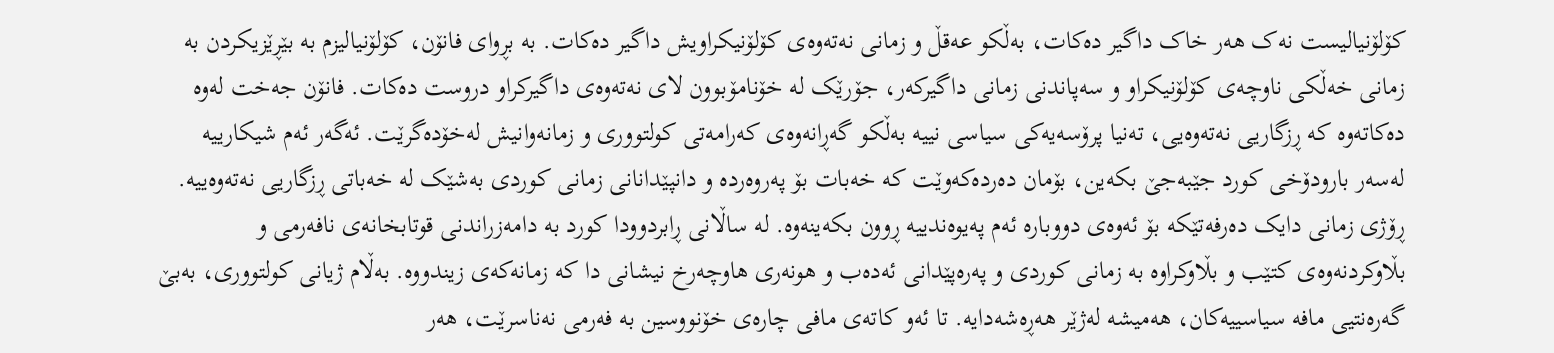کۆلۆنیالیست نەک هەر خاک داگیر دەکات، بەڵکو عەقڵ و زمانی نەتەوەی کۆلۆنیکراویش داگیر دەکات. بە بڕوای فانۆن، کۆلۆنیالیزم بە بێڕێزیکردن بە زمانی خەڵکی ناوچەی کۆلۆنیکراو و سەپاندنی زمانی داگیرکەر، جۆرێک لە خۆنامۆبوون لای نەتەوەی داگیرکراو دروست دەکات. فانۆن جەخت لەوە دەکاتەوە کە ڕزگاریی نەتەوەیی، تەنیا پرۆسەیەکی سیاسی نییە بەڵکو گەڕانەوەی کەرامەتی کولتووری و زمانەوانیش لەخۆدەگرێت. ئەگەر ئەم شیکارییە لەسەر بارودۆخی کورد جێبەجێ بکەین، بۆمان دەردەکەوێت کە خەبات بۆ پەروەردە و دانپێدانانی زمانی کوردی بەشێک لە خەباتی ڕزگاریی نەتەوەییە.
ڕۆژی زمانی دایک دەرفەتێکە بۆ ئەوەی دووبارە ئەم پەیوەندییە ڕوون بکەینەوە. لە ساڵانی ڕابردوودا کورد بە دامەزراندنی قوتابخانەی نافەرمی و بڵاوکردنەوەی کتێب و بڵاوکراوە بە زمانی کوردی و پەرەپێدانی ئەدەب و هونەری هاوچەرخ نیشانی دا کە زمانەکەی زیندووە. بەڵام ژیانی کولتووری، بەبێ گەرەنتیی مافە سیاسییەکان، هەمیشە لەژێر هەڕەشەدایە. تا ئەو کاتەی مافی چارەی خۆنووسین بە فەرمی نەناسرێت، هەر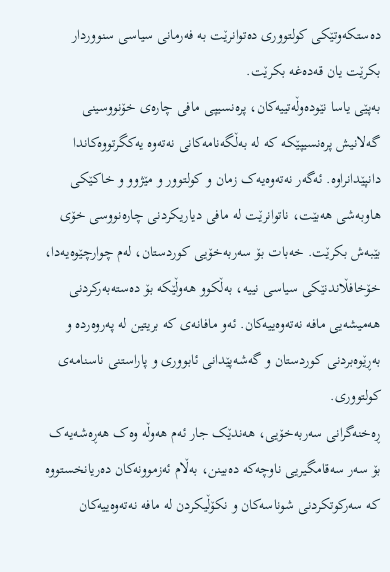دەستکەوتێکی کولتووری دەتوانرێت بە فەرمانی سیاسی سنووردار بکرێت یان قەدەغە بکرێت.
بەپێی یاسا نێودەوڵەتییەکان، پرەنسیپی مافی چارەی خۆنووسینی گەلانیش پرەنسیپێکە کە لە بەڵگەنامەکانی نەتەوە یەکگرتووەکاندا دانپێدانراوە. ئەگەر نەتەوەیەک زمان و کولتوور و مێژوو و خاکێکی هاوبەشی هەبێت، ناتوانرێت لە مافی دیاریکردنی چارەنووسی خۆی بێبەش بکرێت. خەبات بۆ سەربەخۆیی کوردستان، لەم چوارچێوەیەدا، خۆخافڵاندنێکی سیاسی نییە، بەڵکوو هەوڵێکە بۆ دەستەبەرکردنی هەمیشەیی مافە نەتەوەییەکان. ئەو مافانەی کە بریتین لە پەروەردە و بەڕێوەبردنی کوردستان و گەشەپێدانی ئابووری و پاراستنی ناسنامەی کولتووری.
ڕەخنەگرانی سەربەخۆیی، هەندێک جار ئەم هەوڵە وەک هەڕەشەیەک بۆ سەر سەقامگیریی ناوچەکە دەبینن، بەڵام ئەزموونەکان دەریانخستووە کە سەرکوتکردنی شوناسەکان و نکۆڵیکردن لە مافە نەتەوەییەکان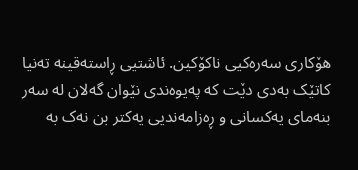هۆکاری سەرەکیی ناکۆکین. ئاشتیی ڕاستەقینە تەنیا کاتێک بەدی دێت کە پەیوەندی نێوان گەلان لە سەر بنەمای یەکسانی و ڕەزامەندیی یەکتر بن نەک بە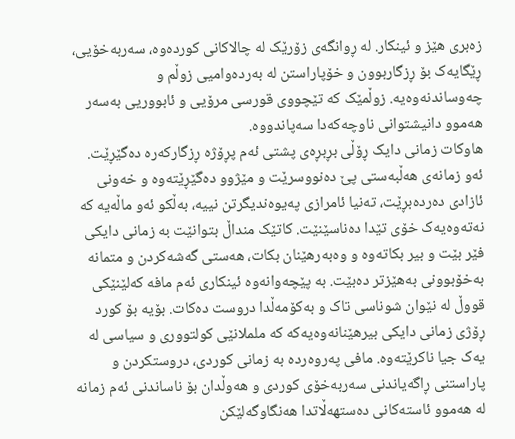زەبری هێز و ئینکار. لە ڕوانگەی زۆرێک لە چالاکانی کوردەوە، سەربەخۆیی، ڕێگایەک بۆ ڕزگاربوون و خۆپاراستن لە بەردەوامیی زوڵم و چەوساندنەوەیە. زوڵمێک کە تێچووی قورسی مرۆیی و ئابووریی بەسەر هەموو دانیشتوانی ناوچەکەدا سەپاندووە.
هاوکات زمانی دایک ڕۆڵی بڕبڕەی پشتی ئەم پڕۆژە ڕزگارکەرە دەگێڕێت. ئەو زمانەی هەڵبەستی پێ دەنووسرێت و مێژوو دەگێڕێتەوە و خەونی ئازادی دەردەبڕێت، تەنیا ئامرازی پەیوەندیگرتن نییە، بەڵکو ئەو ماڵەیە کە نەتەوەیەک خۆی تێدا دەناسێنێت. کاتێک منداڵ بتوانێت بە زمانی دایکی فێر بێت و بیر بکاتەوە و وەبەرهێنان بکات، هەستی گەشەکردن و متمانە بەخۆبوونی بەهێزتر دەبێت. بە پێچەوانەوە ئینکاری ئەم مافە کەلێنێکی قووڵ لە نێوان شوناسی تاک و بەکۆمەڵدا دروست دەکات. بۆیە بۆ کورد ڕۆژی زمانی دایکی بیرهێنانەوەیەکە کە ململانێی کولتووری و سیاسی لە یەک جیا ناکرێتەوە. مافی پەروەردە بە زمانی کوردی، دروستکردن و پاراستنی ڕاگەیاندنی سەربەخۆی کوردی و هەوڵدان بۆ ناساندنی ئەم زمانە لە هەموو ئاستەکانی دەستهەڵاتدا هەنگاوگەلێکن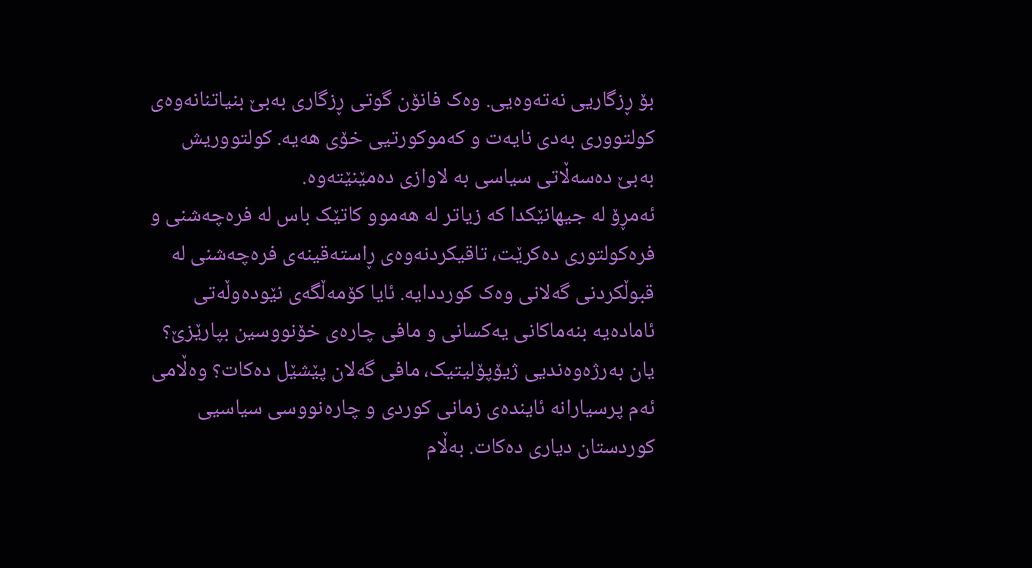بۆ ڕزگاریی نەتەوەیی. وەک فانۆن گوتی ڕزگاری بەبێ بنیاتنانەوەی کولتووری بەدی نایەت و کەموکورتیی خۆی هەیە. کولتووریش بەبێ دەسەڵاتی سیاسی بە لاوازی دەمێنێتەوە.
ئەمڕۆ لە جیهانێکدا کە زیاتر لە هەموو کاتێک باس لە فرەچەشنی و فرەکولتوری دەکرێت، تاقیکردنەوەی ڕاستەقینەی فرەچەشنی لە قبوڵکردنی گەلانی وەک کورددایە. ئایا کۆمەڵگەی نێودەوڵەتی ئامادەیە بنەماکانی یەکسانی و مافی چارەی خۆنووسین بپارێزێ؟ یان بەرژەوەندیی ژیۆپۆلیتیک، مافی گەلان پێشێل دەکات؟ وەڵامی ئەم پرسیارانە ئایندەی زمانی کوردی و چارەنووسی سیاسیی کوردستان دیاری دەکات. بەڵام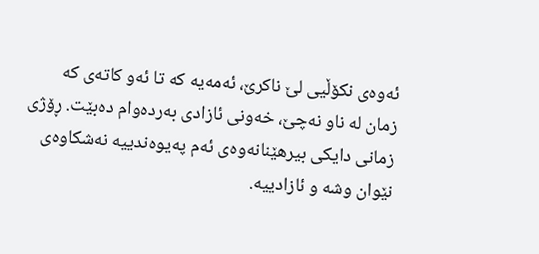ئەوەی نکۆڵیی لێ ناکرێ، ئەمەیە کە تا ئەو کاتەی کە زمان لە ناو نەچێ، خەونی ئازادی بەردەوام دەبێت. ڕۆژی زمانی دایکی بیرهێنانەوەی ئەم پەیوەندییە نەشکاوەی نێوان وشە و ئازادییە.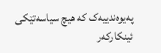پەیوەندییەک کە هیچ سیاسەتێکی ئینکارکەر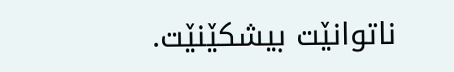ناتوانێت بیشکێنێت.